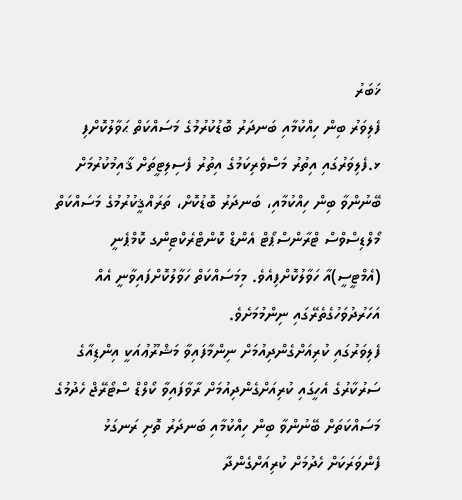ޚަބަރު
ފެލިވަރު ބިން ހިއްކުމާއި ބަނދަރު ބޮޑުކުރުމުގެ މަސައްކަތް ޙަވާލުކޮށްފި
ޅ.ފެލިވަރުގައި އިތުރު މަސްވެރިކަމުގެ އިތުރު ފެސިލިޓީތަށް ޤާއިމުކުރުމަށް ބޭނުންވާ ބިން ހިއްކުމާއި، ބަނދަރު ބޮޑުކޮށް، ތަރައްޤީކުރުމުގެ މަސައްކަތް މޯލްޑިސްވްސް ޓްރާންސްޕޯޓް އެންޑް ކޮންޓްރެކްޓިންގ ކޮމްޕެނީ (އެމްޓީސީ)އާ ހަވާލުކޮށްފިއެވެ. މިމަސައްކަތް ހަވާލުކޮށްފައިވާނީ އެއް އަހަރުދުވަހުގެތެރޭގައި ނިންމުމަށެވެ.
ފެލިވަރުގައި ކުރިއަށްގެންދިއުމަށް ނިންމާފައިވާ މަޝްރޫޢުއަކީ އިންޑިއާގެ ސަރުކާރުގެ އެހީގައި ކުރިއަށްގެންދިއުމަށް ރާވާފައިވާ ކޯލްޑް ސްޓޯރޭޖް ހެދުމުގެ މަސައްކަތަށް ބޭނުންވާ ބިން ހިއްކުމާއި ބަނދަރު ތޮށި ރަނގަޅު ފެންވަރަކަށް ހެދުމަށް ކުރިއަށްގެންދާ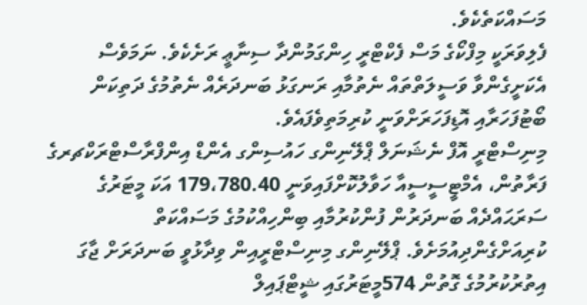މަސައްކަތެކެވެ.
ފެލިވަރަކީ މިފްކޯގެ މަސް ފެކްޓްރީ ހިންގަމުންދާ ސިނާޢީ ރަށެކެވެ. ނަމަވެސް އެކަށީގެންވާ ވަސީލަތްތައް ނެތުމާއި ރަނގަޅު ބަނދަރެއް ނެތުމުގެ ދަތިކަން ބޯޓުފަހަރާއި އޮޑިފަހަރަށްވަނީ ކުރިމަތިވެފައެވެ.
މިނިސްޓްރީ އޮފް ނެޝަނަލް ޕްލޭނިންގ ހައުސިންގ އެންޑް އިންފްރާސްޓްރަކްޗރގެ ފަރާތުން، އެމްޓީސީސީއާ ހަވާލުކޮށްފައިވަނީ 179،780.40 އަކަ މީޓަރުގެ ސަރަޙައްދެއް ބަނދަރުން ފުންކުރުމާއި ބިންހިއްކުމުގެ މަސައްކަތް ކުރިއަށްގެންދިއުމަށެވެ. ޕްލޭނިންގ މިނިސްޓްރީއިން ވިދާޅުވީ ބަނދަރަށް ޖާގަ އިތުރުކުރުމުގެ ގޮތުން 574މީޓަރުގައި ޝީޓްޕައިލް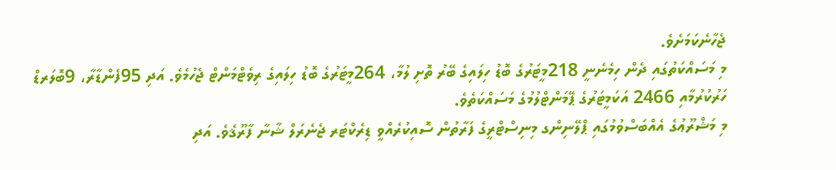ޖެހާނެކަމަށެވެ.
މި މަސައްކަތުގައި ދެން ހިމެނެނީ 218މީޓަރުގެ ބޮޑު ހިލައިގެ ބޭރު ތޮށި ލުމާ، 264މީޓަރުގެ ބޮޑު ހިލައިގެ ރިވެޓްމަންޓް ޖެހުމެވެ. އަދި 95ފެންޑާރާ، 9ބޮލަރޑް ހަރުކުރުމާއި 2466 އަކަމީޓަރުގެ ޕޭމަންޓްލުމުގެ މަސައްކަތެވެ.
މި މަޝްރޫޢުގެ އެއްބަސްވުމުގައި ޕްލޭނިންގ މިނިސްޓްރީގެ ފަރާތުން ސޮއިކުރެއްވީ ޑިރެކްޓަރ ޖެނެރަލް ޝާނާ ފާރޫޤެވެ. އަދި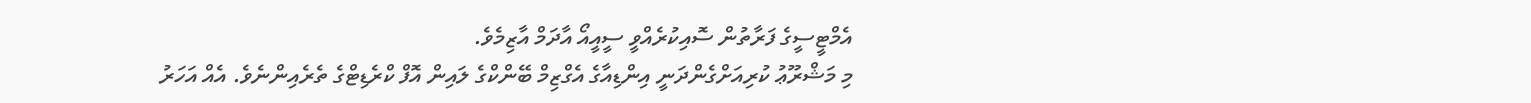އެމްޓީސީގެ ފަރާތުން ސޮއިކުރެއްވީ ސީއީއޯ އާދަމް އާޒިމެވެ.
މި މަޝްރޫޢު ކުރިއަށްގެންދަނީ އިންޑިއާގެ އެގްޒިމް ބޭންކްގެ ލައިން އޮފް ކްރެޑިޓްގެ ތެރެއިންނެވެ. އެއް އަހަރު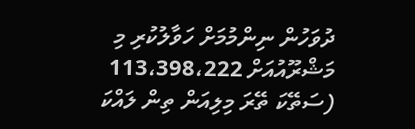ދުވަހުން ނިންމުމަށް ހަވާލުކުރި މި މަޝްރޫއުއަށް 113،398،222 (ސަތޭކަ ތޭރަ މިލިއަން ތިން ލައްކަ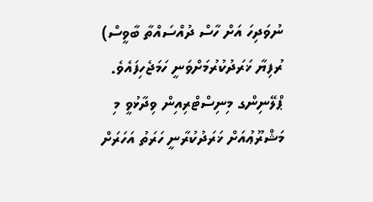ނުވަދިހަ އަށް ހާސް ދުއްސައްތާ ބާވީސް) ރުފިޔާ ޚަރަދުކުރުމަށްވަނީ ހަމަޖެހިފައެވެ.
ޕްލޭނިންގ މިނިސްޓްރިއިން ވިދާޅުވީ މި މަޝްރޫޢުއަށް ޚަރަދުކުރާނީ ހަރަތު އަހަރަށް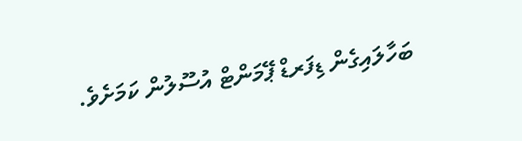ބަހާލައިގެން ޑިފަރޑް ޕޭމަންޓް އުސޫލުން ކަމަށެވެ.